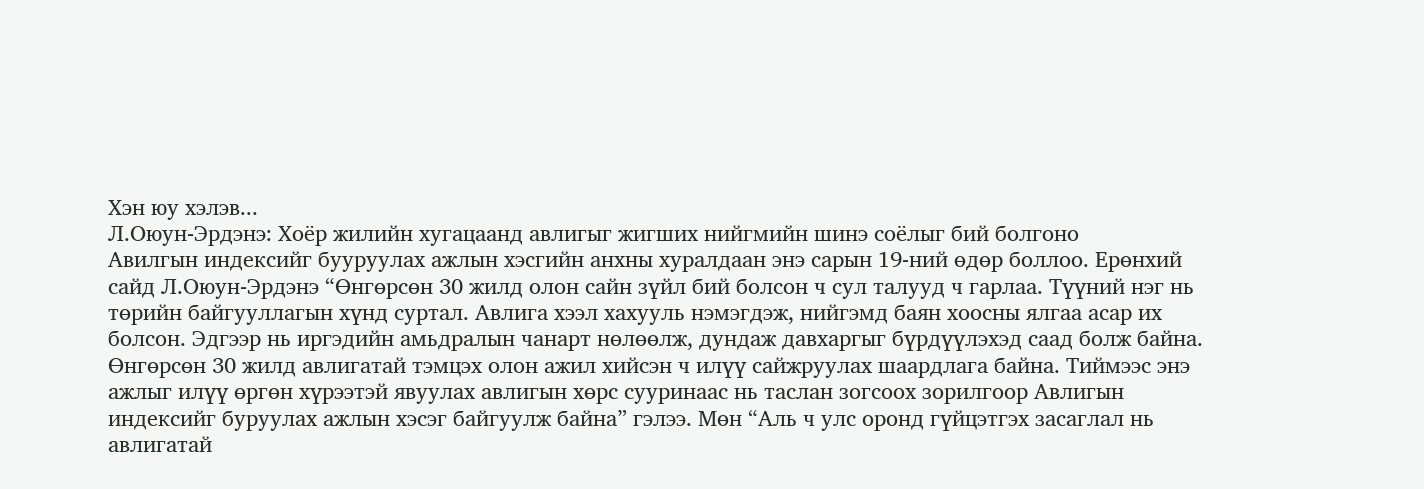Хэн юу хэлэв...
Л.Оюун-Эрдэнэ: Хоёр жилийн хугацаанд авлигыг жигших нийгмийн шинэ соёлыг бий болгоно
Авилгын индексийг бууруулах ажлын хэсгийн анхны хуралдаан энэ сарын 19-ний өдөр боллоо. Ерөнхий сайд Л.Оюун-Эрдэнэ “Өнгөрсөн 30 жилд олон сайн зүйл бий болсон ч сул талууд ч гарлаа. Түүний нэг нь төрийн байгууллагын хүнд суртал. Авлига хээл хахууль нэмэгдэж, нийгэмд баян хоосны ялгаа асар их болсон. Эдгээр нь иргэдийн амьдралын чанарт нөлөөлж, дундаж давхаргыг бүрдүүлэхэд саад болж байна.
Өнгөрсөн 30 жилд авлигатай тэмцэх олон ажил хийсэн ч илүү сайжруулах шаардлага байна. Тиймээс энэ ажлыг илүү өргөн хүрээтэй явуулах авлигын хөрс сууринаас нь таслан зогсоох зорилгоор Авлигын индексийг буруулах ажлын хэсэг байгуулж байна” гэлээ. Мөн “Аль ч улс оронд гүйцэтгэх засаглал нь авлигатай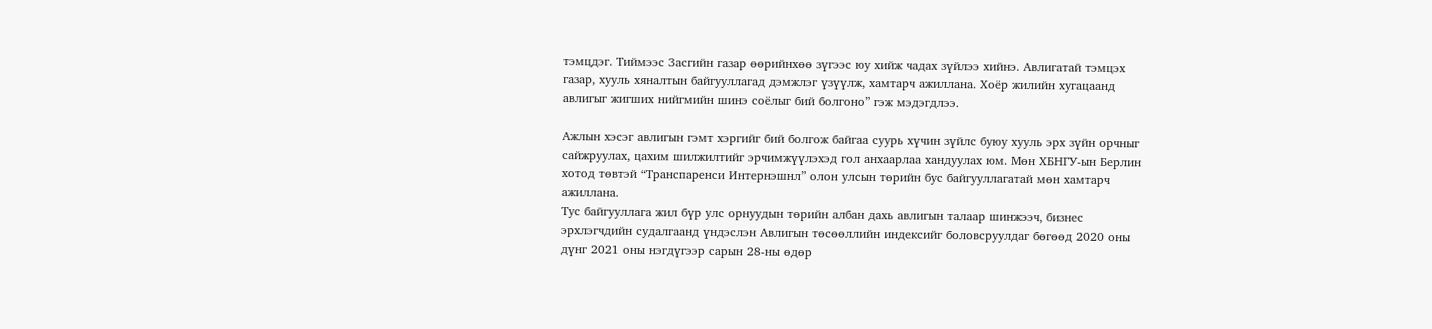тэмцдэг. Тиймээс Засгийн газар өөрийнхөө зүгээс юу хийж чадах зүйлээ хийнэ. Авлигатай тэмцэх газар, хууль хяналтын байгууллагад дэмжлэг үзүүлж, хамтарч ажиллана. Хоёр жилийн хугацаанд авлигыг жигших нийгмийн шинэ соёлыг бий болгоно” гэж мэдэгдлээ.

Ажлын хэсэг авлигын гэмт хэргийг бий болгож байгаа суурь хүчин зүйлс буюу хууль эрх зүйн орчныг сайжруулах, цахим шилжилтийг эрчимжүүлэхэд гол анхаарлаа хандуулах юм. Мөн ХБНГУ-ын Берлин хотод төвтэй “Транспаренси Интернэшнл” олон улсын төрийн бус байгууллагатай мөн хамтарч ажиллана.
Тус байгууллага жил бүр улс орнуудын төрийн албан дахь авлигын талаар шинжээч, бизнес эрхлэгчдийн судалгаанд үндэслэн Авлигын төсөөллийн индексийг боловсруулдаг бөгөөд 2020 оны дүнг 2021 оны нэгдүгээр сарын 28-ны өдөр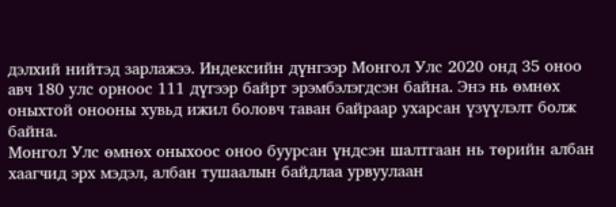дэлхий нийтэд зарлажээ. Индексийн дүнгээр Монгол Улс 2020 онд 35 оноо авч 180 улс орноос 111 дүгээр байрт эрэмбэлэгдсэн байна. Энэ нь өмнөх оныхтой онооны хувьд ижил боловч таван байраар ухарсан үзүүлэлт болж байна.
Монгол Улс өмнөх оныхоос оноо буурсан үндсэн шалтгаан нь төрийн албан хаагчид эрх мэдэл, албан тушаалын байдлаа урвуулаaн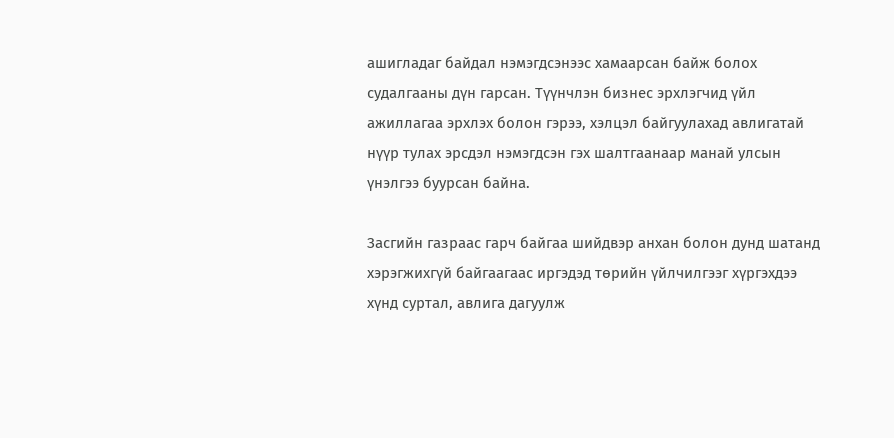ашигладаг байдал нэмэгдсэнээс хамаарсан байж болох судалгааны дүн гарсан. Түүнчлэн бизнес эрхлэгчид үйл ажиллагаа эрхлэх болон гэрээ, хэлцэл байгуулахад авлигатай нүүр тулах эрсдэл нэмэгдсэн гэх шалтгаанаар манай улсын үнэлгээ буурсан байна.

Засгийн газраас гарч байгаа шийдвэр анхан болон дунд шатанд хэрэгжихгүй байгаагаас иргэдэд төрийн үйлчилгээг хүргэхдээ хүнд суртал, авлига дагуулж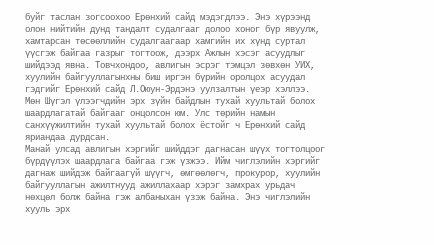буйг таслан зогсоохоо Ерөнхий сайд мэдэгдлээ. Энэ хүрээнд олон нийтийн дунд тандалт судалгааг долоо хоног бүр явуулж, хамтарсан төсөөллийн судалгаагаар хамгийн их хүнд суртал үүсгэж байгаа газрыг тогтоож, дээрх Ажлын хэсэг асуудлыг шийдээд явна. Товчхондоо, авлигын эсрэг тэмцэл зөвхөн УИХ, хуулийн байгууллагынхны биш иргэн бүрийн оролцох асуудал гэдгийг Ерөнхий сайд Л.Оюун-Эрдэнэ уулзалтын үеэр хэллээ. Мөн Шүгэл үлээгчдийн эрх зүйн байдлын тухай хуультай болох шаардлагатай байгааг онцолсон юм. Улс төрийн намын санхүүжилтийн тухай хуультай болох ёстойг ч Ерөнхий сайд яриандаа дурдсан.
Манай улсад авлигын хэргийг шийддэг дагнасан шүүх тогтолцоог бүрдүүлэх шаардлага байгаа гэж үзжээ. Ийм чиглэлийн хэргийг дагнаж шийдэж байгаагүй шүүгч, өмгөөлөгч, прокурор, хуулийн байгууллагын ажилтнууд ажиллахаар хэрэг замхрах урьдач нөхцөл болж байна гэж албаныхан үзэж байна. Энэ чиглэлийн хууль эрх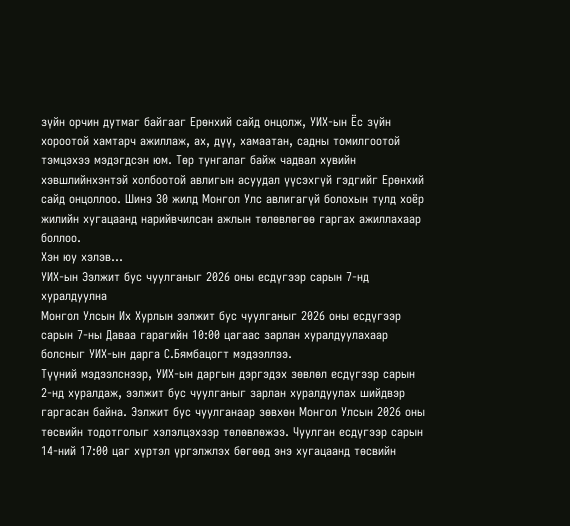зүйн орчин дутмаг байгааг Ерөнхий сайд онцолж, УИХ-ын Ёс зүйн хороотой хамтарч ажиллаж, ах, дүү, хамаатан, садны томилгоотой тэмцэхээ мэдэгдсэн юм. Төр тунгалаг байж чадвал хувийн хэвшлийнхэнтэй холбоотой авлигын асуудал үүсэхгүй гэдгийг Ерөнхий сайд онцоллоо. Шинэ 30 жилд Монгол Улс авлигагүй болохын тулд хоёр жилийн хугацаанд нарийвчилсан ажлын төлөвлөгөө гаргах ажиллахаар боллоо.
Хэн юу хэлэв...
УИХ-ын Ээлжит бус чуулганыг 2026 оны есдүгээр сарын 7-нд хуралдуулна
Монгол Улсын Их Хурлын ээлжит бус чуулганыг 2026 оны есдүгээр сарын 7-ны Даваа гарагийн 10:00 цагаас зарлан хуралдуулахаар болсныг УИХ-ын дарга С.Бямбацогт мэдээллээ.
Түүний мэдээлснээр, УИХ-ын даргын дэргэдэх зөвлөл есдүгээр сарын 2-нд хуралдаж, ээлжит бус чуулганыг зарлан хуралдуулах шийдвэр гаргасан байна. Ээлжит бус чуулганаар зөвхөн Монгол Улсын 2026 оны төсвийн тодотголыг хэлэлцэхээр төлөвлөжээ. Чуулган есдүгээр сарын 14-ний 17:00 цаг хүртэл үргэлжлэх бөгөөд энэ хугацаанд төсвийн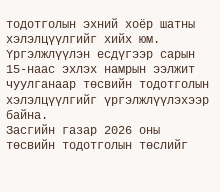тодотголын эхний хоёр шатны хэлэлцүүлгийг хийх юм. Үргэлжлүүлэн есдүгээр сарын 15-наас эхлэх намрын ээлжит чуулганаар төсвийн тодотголын хэлэлцүүлгийг үргэлжлүүлэхээр байна.
Засгийн газар 2026 оны төсвийн тодотголын төслийг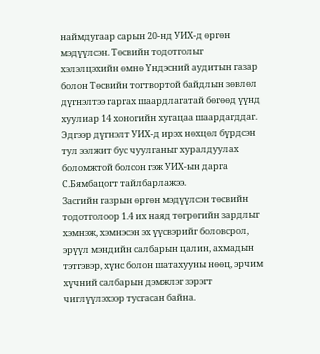наймдугаар сарын 20-нд УИХ-д өргөн мэдүүлсэн. Төсвийн тодотголыг хэлэлцэхийн өмнө Үндэсний аудитын газар болон Төсвийн тогтвортой байдлын зөвлөл дүгнэлтээ гаргах шаардлагатай бөгөөд үүнд хуулиар 14 хоногийн хугацаа шаардагддаг. Эдгээр дүгнэлт УИХ-д ирэх нөхцөл бүрдсэн тул ээлжит бус чуулганыг хуралдуулах боломжтой болсон гэж УИХ-ын дарга С.Бямбацогт тайлбарлажээ.
Засгийн газрын өргөн мэдүүлсэн төсвийн тодотголоор 1.4 их наяд төгрөгийн зардлыг хэмнэж, хэмнэсэн эх үүсвэрийг боловсрол, эрүүл мэндийн салбарын цалин, ахмадын тэтгэвэр, хүнс болон шатахууны нөөц, эрчим хүчний салбарын дэмжлэг зэрэгт чиглүүлэхээр тусгасан байна.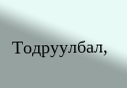Тодруулбал,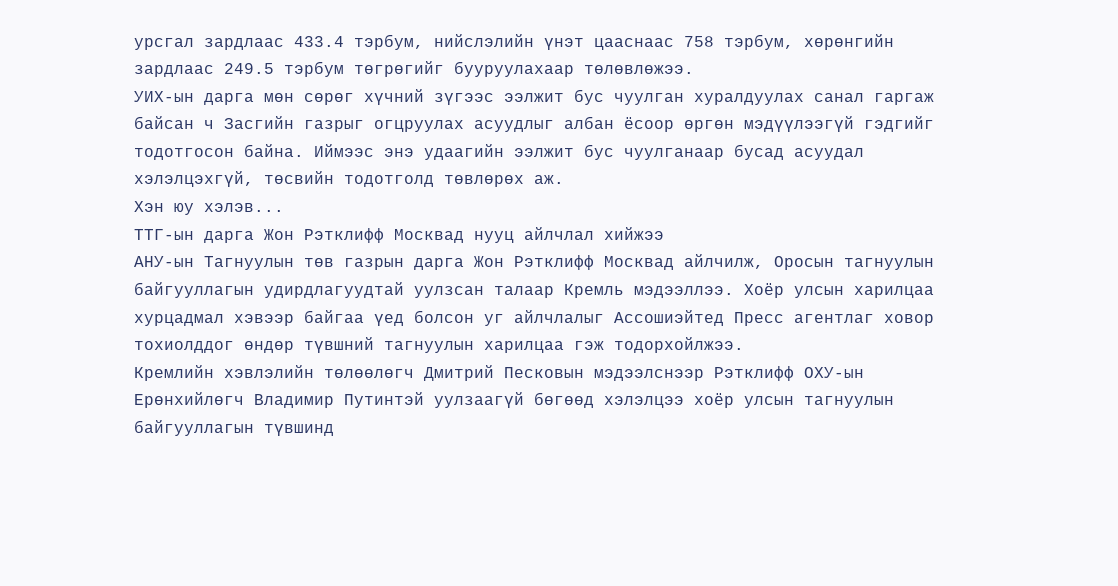урсгал зардлаас 433.4 тэрбум, нийслэлийн үнэт цааснаас 758 тэрбум, хөрөнгийн зардлаас 249.5 тэрбум төгрөгийг бууруулахаар төлөвлөжээ.
УИХ-ын дарга мөн сөрөг хүчний зүгээс ээлжит бус чуулган хуралдуулах санал гаргаж байсан ч Засгийн газрыг огцруулах асуудлыг албан ёсоор өргөн мэдүүлээгүй гэдгийг тодотгосон байна. Иймээс энэ удаагийн ээлжит бус чуулганаар бусад асуудал хэлэлцэхгүй, төсвийн тодотголд төвлөрөх аж.
Хэн юу хэлэв...
ТТГ-ын дарга Жон Рэтклифф Москвад нууц айлчлал хийжээ
АНУ-ын Тагнуулын төв газрын дарга Жон Рэтклифф Москвад айлчилж, Оросын тагнуулын байгууллагын удирдлагуудтай уулзсан талаар Кремль мэдээллээ. Хоёр улсын харилцаа хурцадмал хэвээр байгаа үед болсон уг айлчлалыг Ассошиэйтед Пресс агентлаг ховор тохиолддог өндөр түвшний тагнуулын харилцаа гэж тодорхойлжээ.
Кремлийн хэвлэлийн төлөөлөгч Дмитрий Песковын мэдээлснээр Рэтклифф ОХУ-ын Ерөнхийлөгч Владимир Путинтэй уулзаагүй бөгөөд хэлэлцээ хоёр улсын тагнуулын байгууллагын түвшинд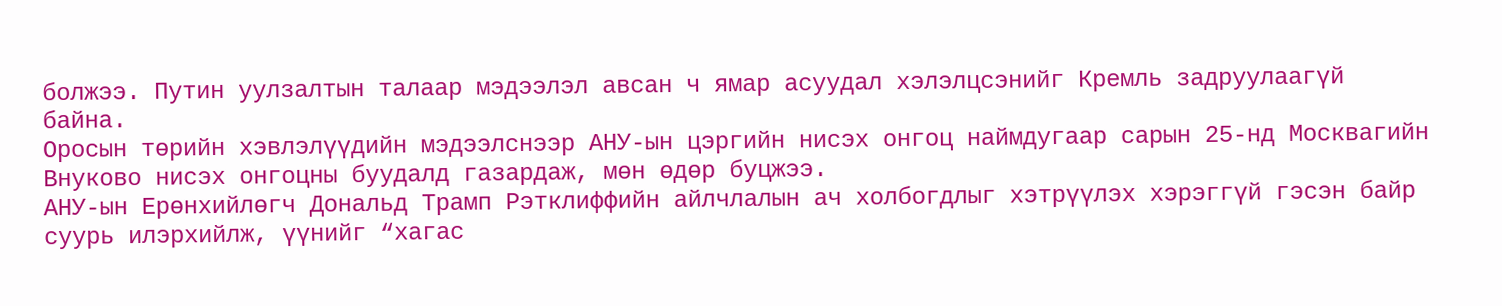болжээ. Путин уулзалтын талаар мэдээлэл авсан ч ямар асуудал хэлэлцсэнийг Кремль задруулаагүй байна.
Оросын төрийн хэвлэлүүдийн мэдээлснээр АНУ-ын цэргийн нисэх онгоц наймдугаар сарын 25-нд Москвагийн Внуково нисэх онгоцны буудалд газардаж, мөн өдөр буцжээ.
АНУ-ын Ерөнхийлөгч Дональд Трамп Рэтклиффийн айлчлалын ач холбогдлыг хэтрүүлэх хэрэггүй гэсэн байр суурь илэрхийлж, үүнийг “хагас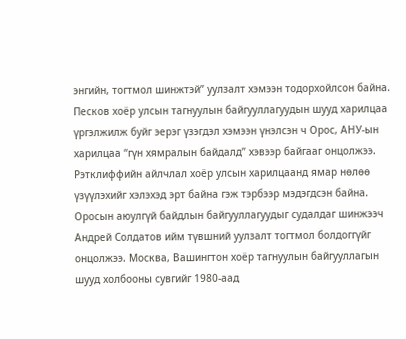энгийн, тогтмол шинжтэй” уулзалт хэмээн тодорхойлсон байна.
Песков хоёр улсын тагнуулын байгууллагуудын шууд харилцаа үргэлжилж буйг эерэг үзэгдэл хэмээн үнэлсэн ч Орос, АНУ-ын харилцаа “гүн хямралын байдалд” хэвээр байгааг онцолжээ. Рэтклиффийн айлчлал хоёр улсын харилцаанд ямар нөлөө үзүүлэхийг хэлэхэд эрт байна гэж тэрбээр мэдэгдсэн байна.
Оросын аюулгүй байдлын байгууллагуудыг судалдаг шинжээч Андрей Солдатов ийм түвшний уулзалт тогтмол болдоггүйг онцолжээ. Москва, Вашингтон хоёр тагнуулын байгууллагын шууд холбооны сувгийг 1980-аад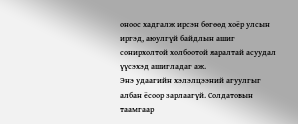оноос хадгалж ирсэн бөгөөд хоёр улсын иргэд, аюулгүй байдлын ашиг сонирхолтой холбоотой яаралтай асуудал үүсэхэд ашигладаг аж.
Энэ удаагийн хэлэлцээний агуулгыг албан ёсоор зарлаагүй. Солдатовын таамгаар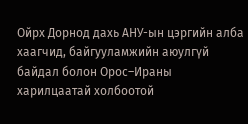Ойрх Дорнод дахь АНУ-ын цэргийн алба хаагчид, байгууламжийн аюулгүй байдал болон Орос–Ираны харилцаатай холбоотой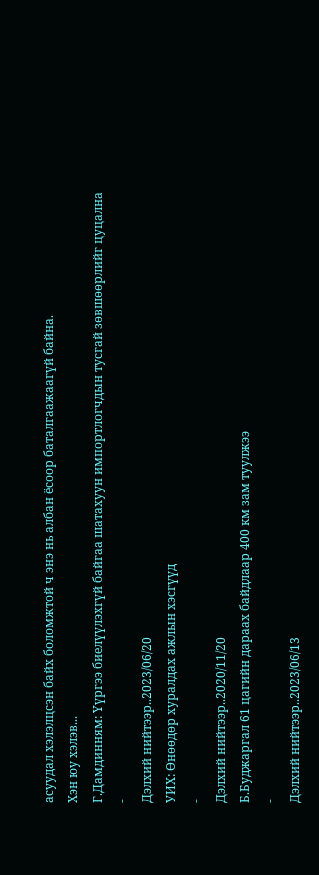асуудал хэлэлцсэн байх боломжтой ч энэ нь албан ёсоор баталгаажаагүй байна.
Хэн юу хэлэв...
Г.Дамдинням: Үүргээ биелүүлэхгүй байгаа шатахуун импортлогчдын тусгай зөвшөөрлийг цуцална
-
Дэлхий нийтээр..2023/06/20
УИХ: Өнөөдөр хуралдах ажлын хэсгүүд
-
Дэлхий нийтээр..2020/11/20
Б.Буджаргал 61 цагийн дараах байдлаар 400 км зам туулжээ
-
Дэлхий нийтээр..2023/06/13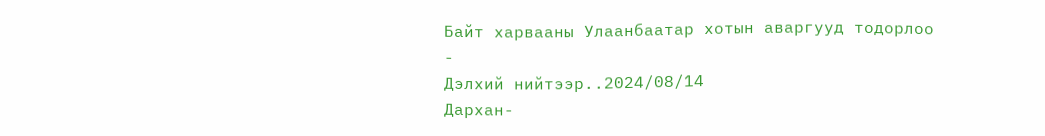Байт харвааны Улаанбаатар хотын аваргууд тодорлоо
-
Дэлхий нийтээр..2024/08/14
Дархан-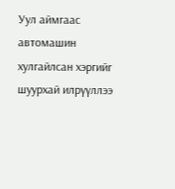Уул аймгаас автомашин хулгайлсан хэргийг шуурхай илрүүллээ